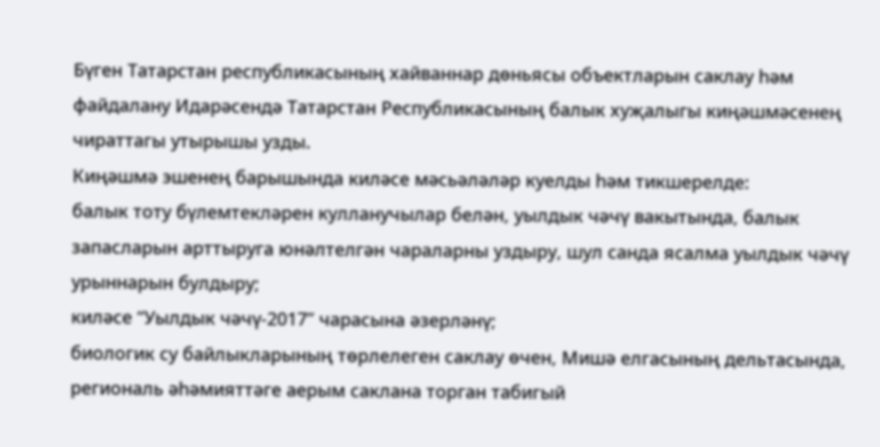Бүген Татарстан республикасының хайваннар дөньясы объектларын саклау һәм файдалану Идарәсендә Татарстан Республикасының балык хуҗалыгы киңәшмәсенең чираттагы утырышы узды.
Киңәшмә эшенең барышында киләсе мәсьәләләр куелды һәм тикшерелде:
балык тоту бүлемтекләрен кулланучылар белән, уылдык чәчү вакытында, балык запасларын арттыруга юнәлтелгән чараларны уздыру, шул санда ясалма уылдык чәчү урыннарын булдыру;
киләсе “Уылдык чәчү-2017” чарасына әзерләнү;
биологик су байлыкларының төрлелеген саклау өчен, Мишә елгасының дельтасында, региональ әһәмияттәге аерым саклана торган табигый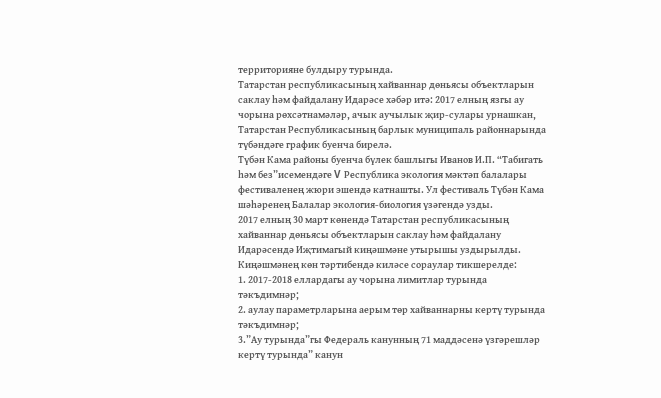территорияне булдыру турында.
Татарстан республикасының хайваннар дөньясы объектларын саклау һәм файдалану Идарәсе хәбәр итә: 2017 елның язгы ау чорына рөхсәтнамәләр, ачык аучылык җир-сулары урнашкан, Татарстан Республикасының барлык муниципаль районнарында түбәндәге график буенча бирелә.
Түбән Кама районы буенча бүлек башлыгы Иванов И.П. “Табигать һәм без”исемендәге V Республика экология мәктәп балалары фестиваленең жюри эшендә катнашты. Ул фестиваль Түбән Кама шәһәренең Балалар экология-биология үзәгендә узды.
2017 елның 30 март көнендә Татарстан республикасының хайваннар дөньясы объектларын саклау һәм файдалану Идарәсендә Иҗтимагый киңәшмәне утырышы уздырылды. Киңәшмәнең көн тәртибендә киләсе сораулар тикшерелде:
1. 2017-2018 еллардагы ау чорына лимитлар турында тәкъдимнәр;
2. аулау параметрларына аерым төр хайваннарны кертү турында тәкъдимнәр;
3.”Ау турында”гы Федераль канунның 71 маддәсенә үзгәрешләр кертү турында” канун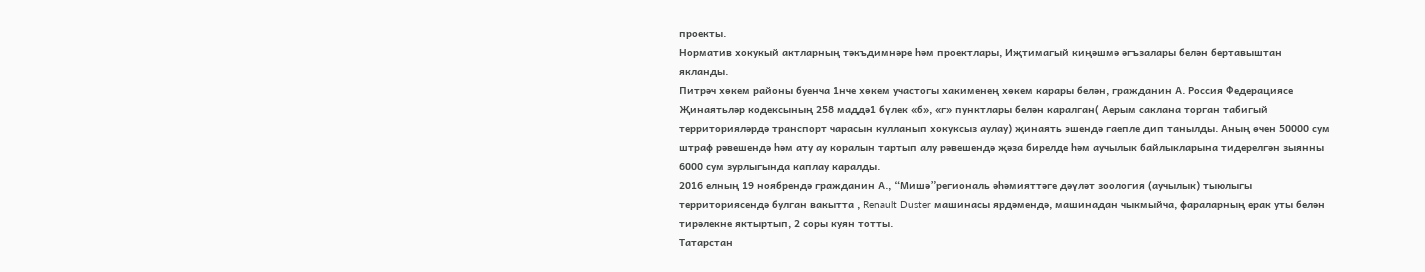проекты.
Норматив хокукый актларның тәкъдимнәре һәм проектлары, Иҗтимагый киңәшмә әгъзалары белән бертавыштан якланды.
Питрәч хөкем районы буенча 1нче хөкем участогы хакименең хөкем карары белән, гражданин А. Россия Федерациясе Җинаятьләр кодексының 258 маддә1 бүлек «б», «г» пунктлары белән каралган( Аерым саклана торган табигый территорияләрдә транспорт чарасын кулланып хокуксыз аулау) җинаять эшендә гаепле дип танылды. Аның өчен 50000 сум штраф рәвешендә һәм ату ау коралын тартып алу рәвешендә җәза бирелде һәм аучылык байлыкларына тидерелгән зыянны 6000 сум зурлыгында каплау каралды.
2016 елның 19 ноябрендә гражданин А., “Мишә”региональ әһәмияттәге дәүләт зоология (аучылык) тыюлыгы территориясендә булган вакытта , Renault Duster машинасы ярдәмендә, машинадан чыкмыйча, фараларның ерак уты белән тирәлекне яктыртып, 2 соры куян тотты.
Татарстан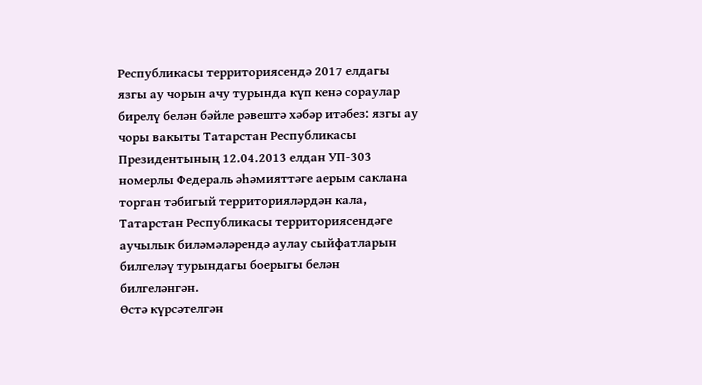Республикасы территориясендә 2017 елдагы язгы ау чорын ачу турында күп кенә сораулар бирелү белән бәйле рәвештә хәбәр итәбез: язгы ау чоры вакыты Татарстан Республикасы Президентының 12.04.2013 елдан УП-303 номерлы Федераль әһәмияттәге аерым саклана торган тәбигый территорияләрдән кала, Татарстан Республикасы территориясендәге аучылык биләмәләрендә аулау сыйфатларын билгеләү турындагы боерыгы белән билгеләнгән.
Өстә күрсәтелгән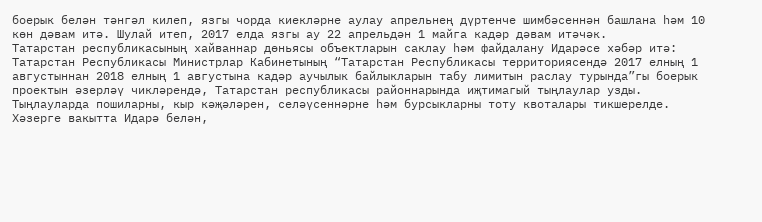боерык белән тәнгәл килеп, язгы чорда киекләрне аулау апрельнең дүртенче шимбәсеннән башлана һәм 10 көн дәвам итә. Шулай итеп, 2017 елда язгы ау 22 апрельдән 1 майга кадәр дәвам итәчәк.
Татарстан республикасының хайваннар дөньясы объектларын саклау һәм файдалану Идарәсе хәбәр итә: Татарстан Республикасы Министрлар Кабинетының “Татарстан Республикасы территориясендә 2017 елның 1 августыннан 2018 елның 1 августына кадәр аучылык байлыкларын табу лимитын раслау турында”гы боерык проектын әзерләү чикләрендә, Татарстан республикасы районнарында иҗтимагый тыңлаулар узды. Тыңлауларда пошиларны, кыр кәҗәләрен, селәүсеннәрне һәм бурсыкларны тоту квоталары тикшерелде.
Хәзерге вакытта Идарә белән,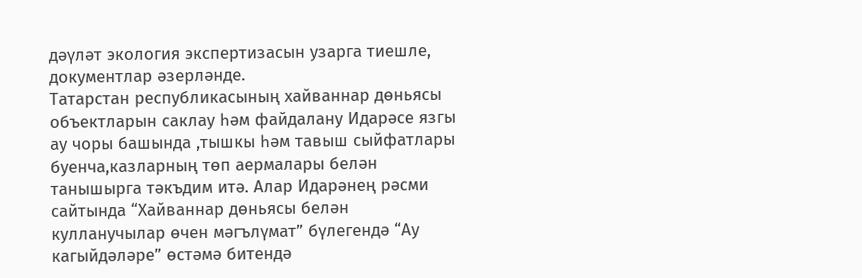дәүләт экология экспертизасын узарга тиешле, документлар әзерләнде.
Татарстан республикасының хайваннар дөньясы объектларын саклау һәм файдалану Идарәсе язгы ау чоры башында ,тышкы һәм тавыш сыйфатлары буенча,казларның төп аермалары белән танышырга тәкъдим итә. Алар Идарәнең рәсми сайтында “Хайваннар дөньясы белән кулланучылар өчен мәгълүмат” бүлегендә “Ау кагыйдәләре” өстәмә битендә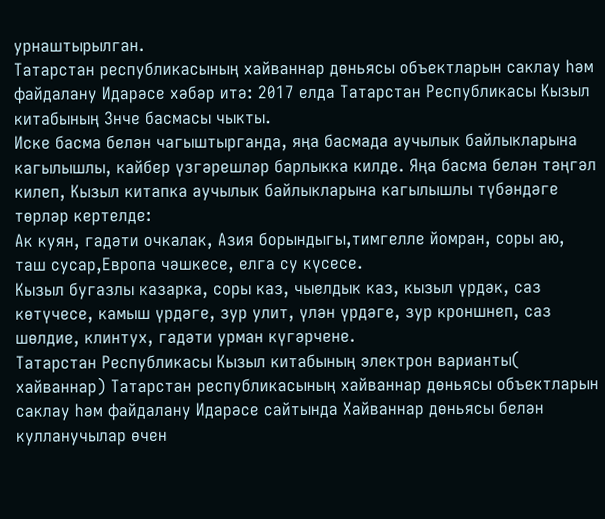урнаштырылган.
Татарстан республикасының хайваннар дөньясы объектларын саклау һәм файдалану Идарәсе хәбәр итә: 2017 елда Татарстан Республикасы Кызыл китабының 3нче басмасы чыкты.
Иске басма белән чагыштырганда, яңа басмада аучылык байлыкларына кагылышлы, кайбер үзгәрешләр барлыкка килде. Яңа басма белән тәңгәл килеп, Кызыл китапка аучылык байлыкларына кагылышлы түбәндәге төрләр кертелде:
Ак куян, гадәти очкалак, Азия борындыгы,тимгелле йомран, соры аю, таш сусар,Европа чәшкесе, елга су күсесе.
Кызыл бугазлы казарка, соры каз, чыелдык каз, кызыл үрдәк, саз көтүчесе, камыш үрдәге, зур улит, үлән үрдәге, зур кроншнеп, саз шөлдие, клинтух, гадәти урман күгәрчене.
Татарстан Республикасы Кызыл китабының электрон варианты( хайваннар) Татарстан республикасының хайваннар дөньясы объектларын саклау һәм файдалану Идарәсе сайтында Хайваннар дөньясы белән кулланучылар өчен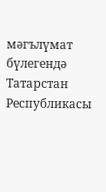мәгълүмат бүлегендә Татарстан Республикасы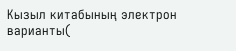Кызыл китабының электрон варианты(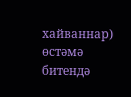хайваннар) өстәмә битендә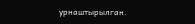урнаштырылган.